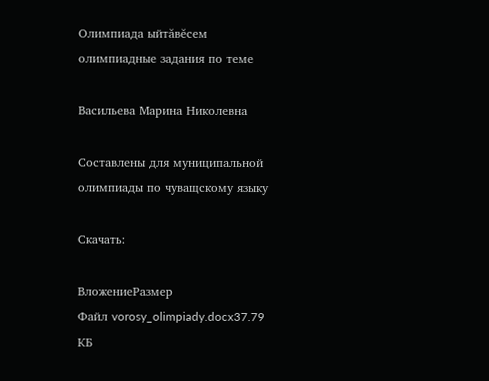Олимпиада ыйтăвĕсем
олимпиадные задания по теме

Васильева Марина Николевна

Составлены для муниципальной олимпиады по чуващскому языку

Скачать:

ВложениеРазмер
Файл vorosy_olimpiady.docx37.79 КБ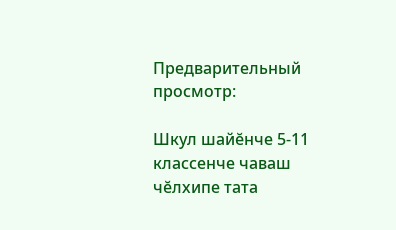Предварительный просмотр:

Шкул шайĕнче 5-11 классенче чаваш чĕлхипе тата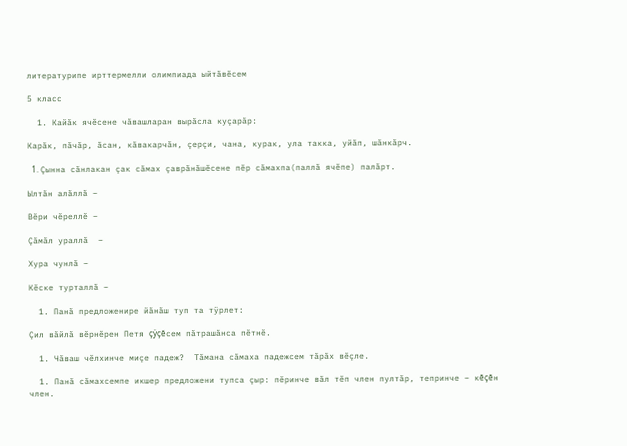литературипе ирттермелли олимпиада ыйтăвĕсем

5 класс

  1. Кайăк ячĕсене чăвашларан вырăсла куçарăр:

Карăк, пăчăр, ăсан, кăвакарчăн, çерçи, чана, курак, ула такка, уйăп, шăнкăрч.

  1. Çынна сăнлакан çак сăмах çаврăнăшĕсене пĕр сăмахпа(паллă ячĕпе) палăрт.

Ылтăн алăллă –

Вĕри чĕреллĕ –

Çăмăл ураллă  –

Хура чунлă –

Кĕске турталлă –

  1. Панă предложенире йăнăш туп та тÿрлет:

Çил вăйлă вĕрнĕрен Петя çÿçĕсем пăтрашăнса пĕтнĕ.

  1. Чăваш чĕлхинче миçе падеж?  Тăмана сăмаха падежсем тăрăх вĕçле.

  1. Панă сăмахсемпе икшер предложени тупса çыр: пĕринче вăл тĕп член пултăр, тепринче – кĕçĕн член.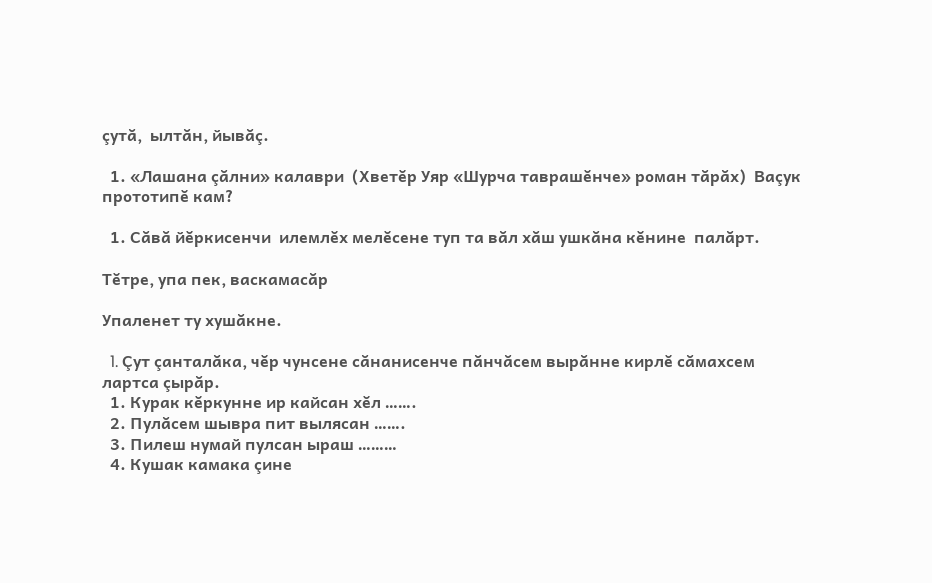çутă,  ылтăн, йывăç.

  1. «Лашана çăлни» калаври  (Хветĕр Уяр «Шурча таврашĕнче» роман тăрăх)  Ваçук прототипĕ кам?

  1. Сăвă йĕркисенчи  илемлĕх мелĕсене туп та вăл хăш ушкăна кĕнине  палăрт.

Тĕтре, упа пек, васкамасăр

Упаленет ту хушăкне.

  1. Çут çанталăка, чĕр чунсене сăнанисенче пăнчăсем вырăнне кирлĕ сăмахсем лартса çырăр.
  1. Курак кĕркунне ир кайсан хĕл …….
  2. Пулăсем шывра пит вылясан …….
  3. Пилеш нумай пулсан ыраш ………
  4. Кушак камака çине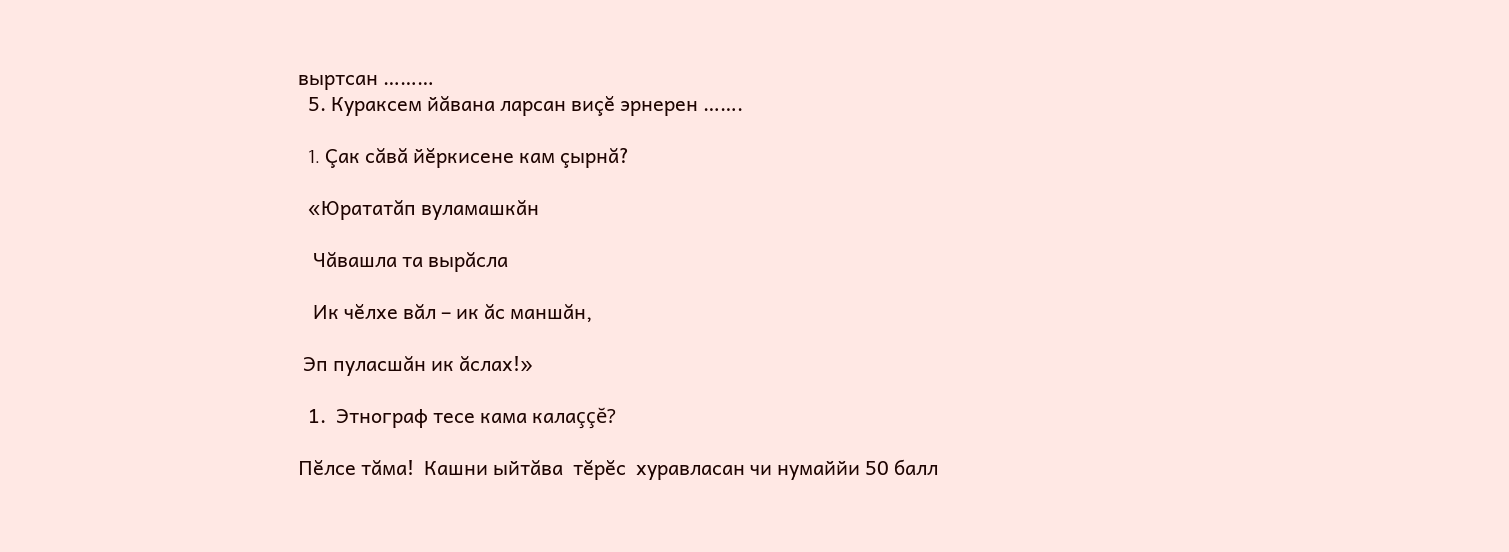выртсан ………
  5. Кураксем йăвана ларсан виçĕ эрнерен …….

  1. Çак сăвă йĕркисене кам çырнă?

  «Юрататăп вуламашкăн

   Чăвашла та вырăсла

   Ик чĕлхе вăл – ик ăс маншăн,

 Эп пуласшăн ик ăслах!»

  1.  Этнограф тесе кама калаççĕ?

Пĕлсе тăма!  Кашни ыйтăва  тĕрĕс  хуравласан чи нумаййи 50 балл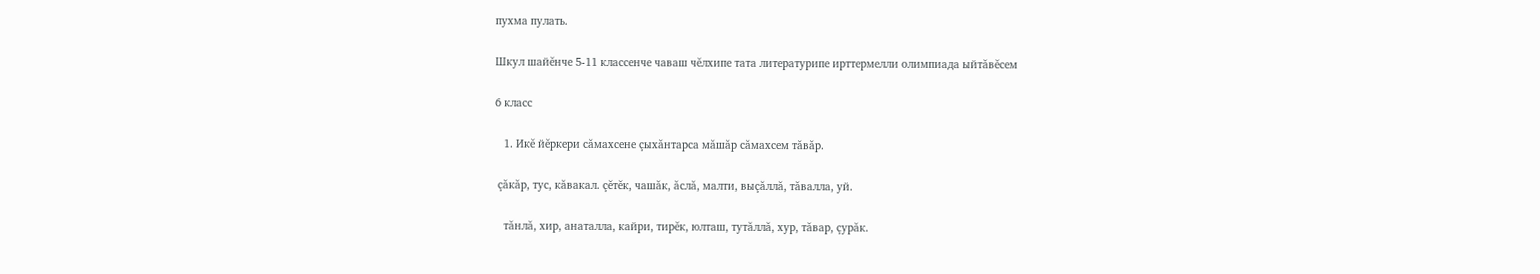пухма пулать.

Шкул шайĕнче 5-11 классенче чаваш чĕлхипе тата литературипе ирттермелли олимпиада ыйтăвĕсем

6 класс

   1. Икĕ йĕркери сăмахсене çыхăнтарса мăшăр сăмахсем тăвăр.

 çăкăр, тус, кăвакал. çĕтĕк, чашăк, ăслă, малти, выçăллă, тăвалла, уй.

   тăнлă, хир, анаталла, кайри, тирĕк, юлташ, тутăллă, хур, тăвар, çурăк.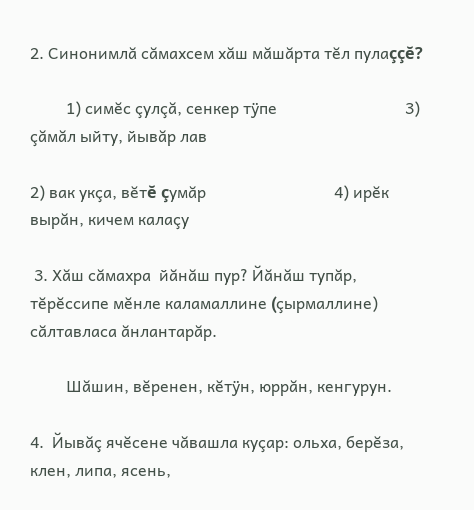2. Синонимлă сăмахсем хăш мăшăрта тĕл пулаççĕ?

         1) симĕс çулçă, сенкер тÿпе                                3) çăмăл ыйту, йывăр лав

2) вак укçа, вĕтĕ çумăр                                4) ирĕк вырăн, кичем калаçу

 3. Хăш сăмахра  йăнăш пур? Йăнăш тупăр, тĕрĕссипе мĕнле каламаллине (çырмаллине) сăлтавласа ăнлантарăр.

         Шăшин, вĕренен, кĕтÿн, юррăн, кенгурун.

4.  Йывăç ячĕсене чăвашла куçар: ольха, берĕза, клен, липа, ясень,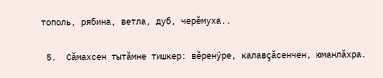тополь, рябина, ветла, дуб, черĕмуха..

 5.  Сăмахсен тытăмне тишкер: вĕренÿре, калавçăсенчен, юманлăхра.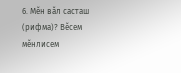6. Мĕн вăл састаш (рифма)? Вĕсем мĕнлисем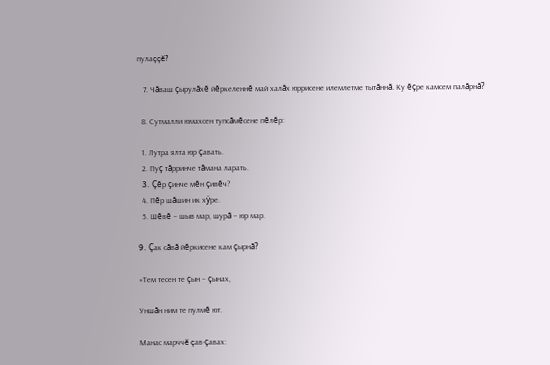пулаççĕ?

   7. Чăваш çырулăхĕ йĕркеленнĕ май халăх юррисене илемлетме тытăннă. Ку ĕçре камсем палăрнă?

  8. Сутмалли юмахсен тупсăмĕсене пĕлĕр:

  1. Лутра ялта юр çавать.
  2. Пуç тăрринче тăмана ларать.
  3. Çĕр çинче мĕн çивĕч?
  4. Пĕр шăшин ик хÿре.
  5. Шĕвĕ – шыв мар, шурă – юр мар.

9. Çак сăвă йĕркисене кам çырнă?

«Тем тесен те çын – çынах,

Уншăн ним те пулмĕ ют.

Манас марччĕ çав-çавах: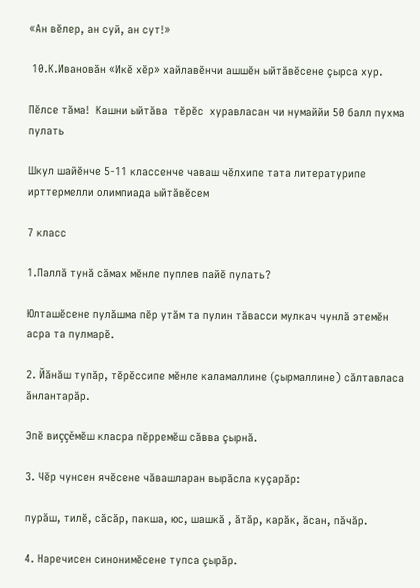«Ан вĕлер, ан суй, ан сут!»

 10.К.Ивановăн «Икĕ хĕр» хайлавĕнчи ашшĕн ыйтăвĕсене çырса хур.

Пĕлсе тăма!  Кашни ыйтăва  тĕрĕс  хуравласан чи нумаййи 50 балл пухма пулать

Шкул шайĕнче 5-11 классенче чаваш чĕлхипе тата литературипе ирттермелли олимпиада ыйтăвĕсем

7 класс

1.Паллă тунă сăмах мĕнле пуплев пайĕ пулать?

Юлташĕсене пулăшма пĕр утăм та пулин тăвасси мулкач чунлă этемĕн асра та пулмарĕ.

2. Йăнăш тупăр, тĕрĕссипе мĕнле каламаллине (çырмаллине) сăлтавласа ăнлантарăр.

Эпĕ виççĕмĕш класра пĕрремĕш сăвва çырнă.

3. Чĕр чунсен ячĕсене чăвашларан вырăсла куçарăр:

пурăш, тилĕ, сăсăр, пакша, юс, шашкă , ăтăр, карăк, ăсан, пăчăр.

4. Наречисен синонимĕсене тупса çырăр.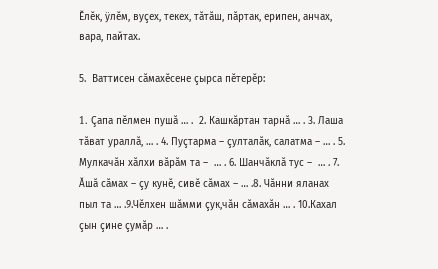Ĕлĕк, ÿлĕм, вуçех, текех, тăтăш, пăртак, ерипен, анчах, вара, пайтах.

5.  Ваттисен сăмахĕсене çырса пĕтерĕр:

1. Çапа пĕлмен пушă … .  2. Кашкăртан тарнă … . 3. Лаша тăват ураллă, … . 4. Пуçтарма – çулталăк, салатма – … . 5. Мулкачăн хăлхи вăрăм та –  … . 6. Шанчăклă тус –  … . 7. Ăшă сăмах – çу кунĕ, сивĕ сăмах – … .8. Чăнни яланах пыл та … .9.Чĕлхен шăмми çук,чăн сăмахăн … . 10.Кахал çын çине çумăр … .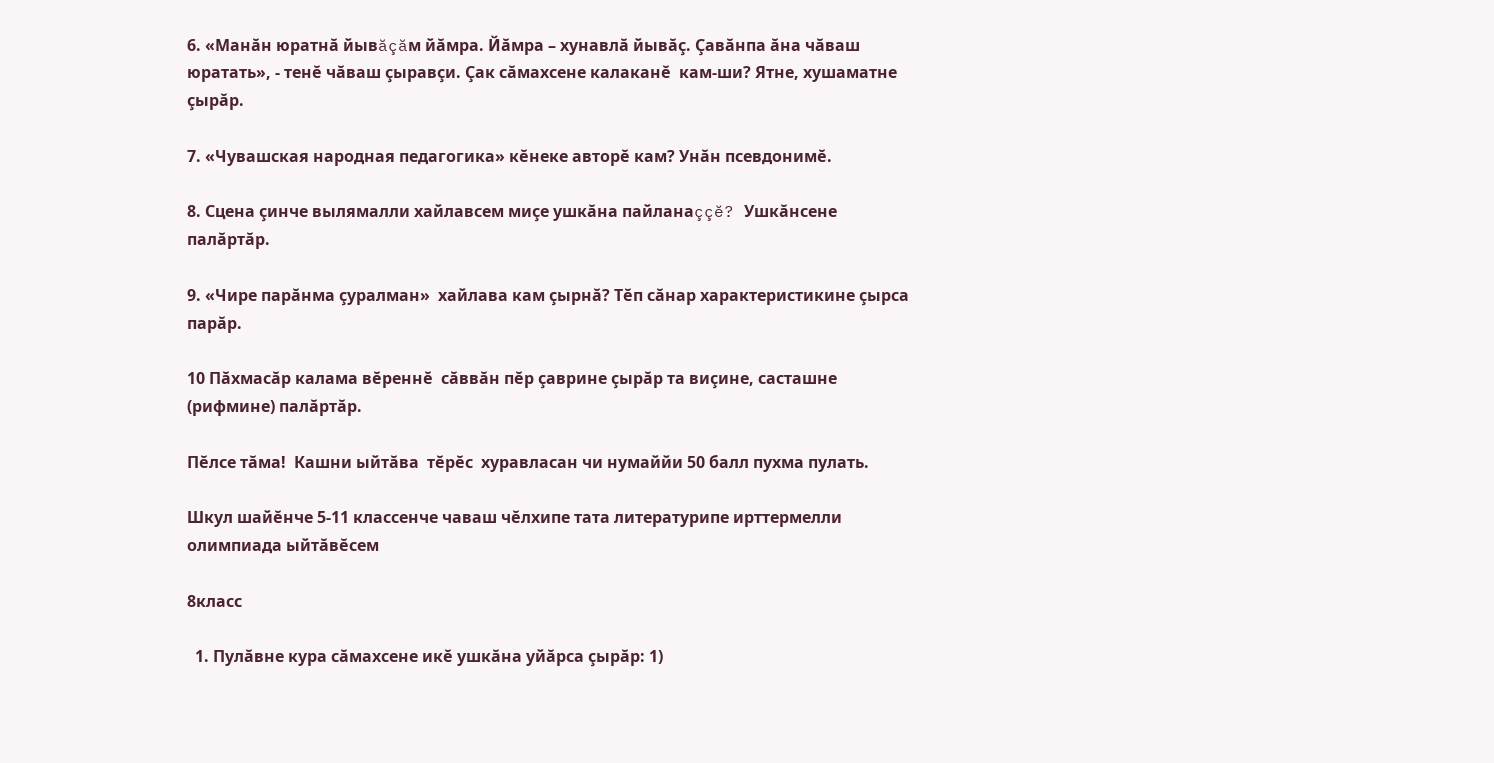6. «Манăн юратнă йывăçăм йăмра. Йăмра – хунавлă йывăç. Çавăнпа ăна чăваш юратать», - тенĕ чăваш çыравçи. Çак сăмахсене калаканĕ  кам-ши? Ятне, хушаматне çырăр.

7. «Чувашская народная педагогика» кĕнеке авторĕ кам? Унăн псевдонимĕ.

8. Сцена çинче вылямалли хайлавсем миçе ушкăна пайланаççĕ? Ушкăнсене палăртăр.

9. «Чире парăнма çуралман»  хайлава кам çырнă? Тĕп сăнар характеристикине çырса парăр.

10 Пăхмасăр калама вĕреннĕ  сăввăн пĕр çаврине çырăр та виçине, састашне (рифмине) палăртăр.

Пĕлсе тăма!  Кашни ыйтăва  тĕрĕс  хуравласан чи нумаййи 50 балл пухма пулать.

Шкул шайĕнче 5-11 классенче чаваш чĕлхипе тата литературипе ирттермелли олимпиада ыйтăвĕсем

8класс

  1. Пулăвне кура сăмахсене икĕ ушкăна уйăрса çырăр: 1)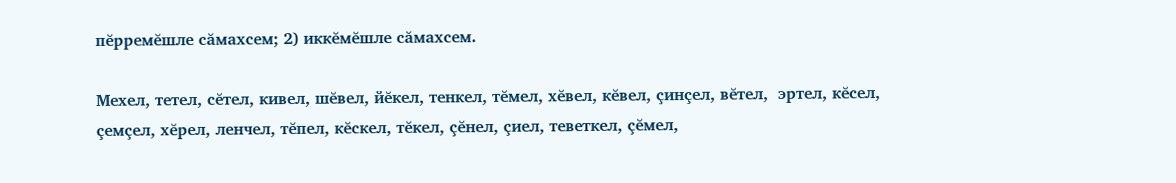пĕрремĕшле сăмахсем; 2) иккĕмĕшле сăмахсем.

Мехел, тетел, сĕтел, кивел, шĕвел, йĕкел, тенкел, тĕмел, хĕвел, кĕвел, çинçел, вĕтел,  эртел, кĕсел, çемçел, хĕрел, ленчел, тĕпел, кĕскел, тĕкел, çĕнел, çиел, теветкел, çĕмел,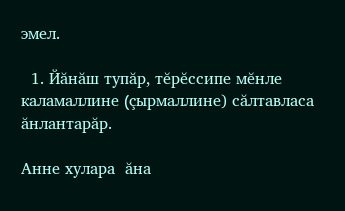эмел.

  1. Йăнăш тупăр, тĕрĕссипе мĕнле каламаллине (çырмаллине) сăлтавласа ăнлантарăр.

Анне хулара  ăна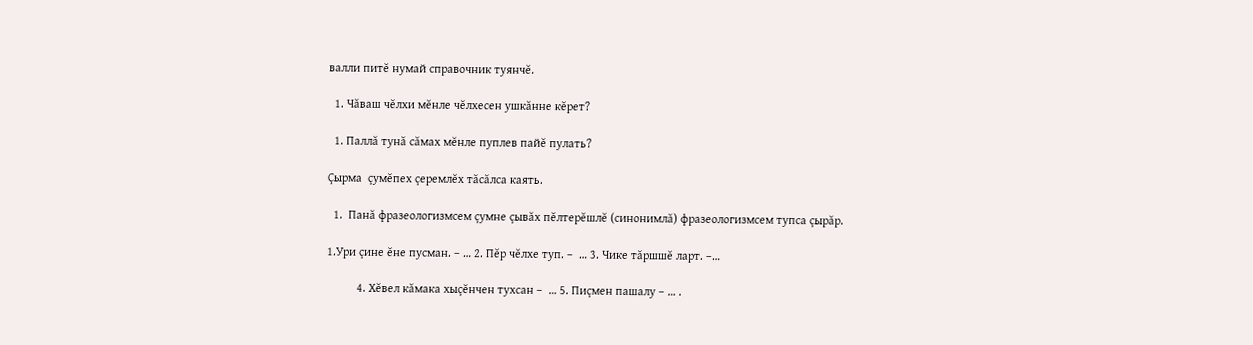валли питĕ нумай справочник туянчĕ.

  1. Чăваш чĕлхи мĕнле чĕлхесен ушкăнне кĕрет?

  1. Паллă тунă сăмах мĕнле пуплев пайĕ пулать?

Çырма  çумĕпех çеремлĕх тăсăлса каять.

  1.  Панă фразеологизмсем çумне çывăх пĕлтерĕшлĕ (синонимлă) фразеологизмсем тупса çырăр.

1.Ури çине ĕне пусман. – … 2. Пĕр чĕлхе туп. –  … 3. Чике тăршшĕ ларт. –…

          4. Хĕвел кăмака хыçĕнчен тухсан –  … 5. Пиçмен пашалу – … .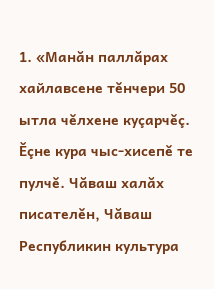1. «Манăн паллăрах хайлавсене тĕнчери 50 ытла чĕлхене куçарчĕç. Ĕçне кура чыс-хисепĕ те пулчĕ. Чăваш халăх писателĕн, Чăваш Республикин культура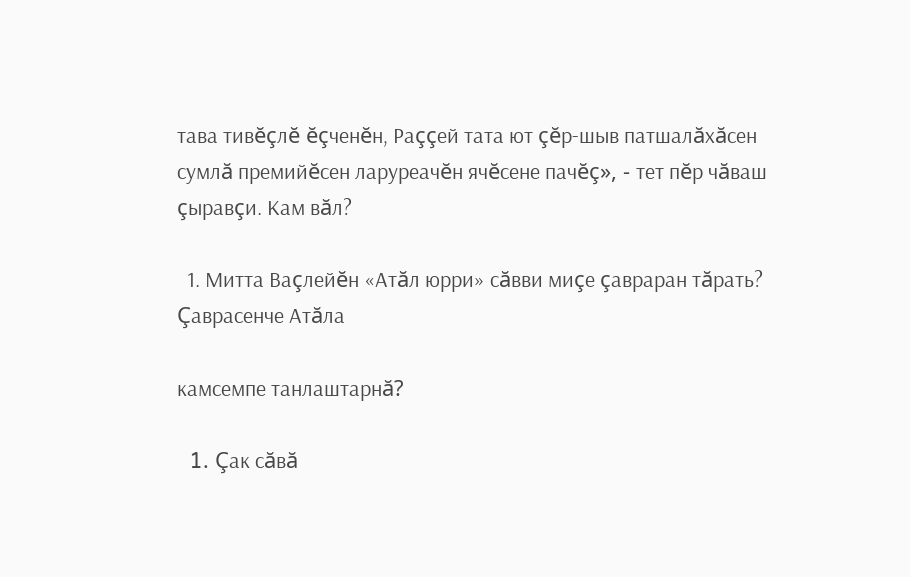тава тивĕçлĕ ĕçченĕн, Раççей тата ют çĕр-шыв патшалăхăсен сумлă премийĕсен ларуреачĕн ячĕсене пачĕç», - тет пĕр чăваш çыравçи. Кам вăл?

  1. Митта Ваçлейĕн «Атăл юрри» сăвви миçе çавраран тăрать? Çаврасенче Атăла

камсемпе танлаштарнă?

  1. Çак сăвă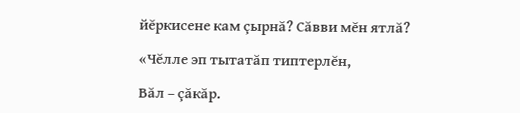йĕркисене кам çырнă? Сăвви мĕн ятлă?

«Чĕлле эп тытатăп типтерлĕн,

Вăл – çăкăр.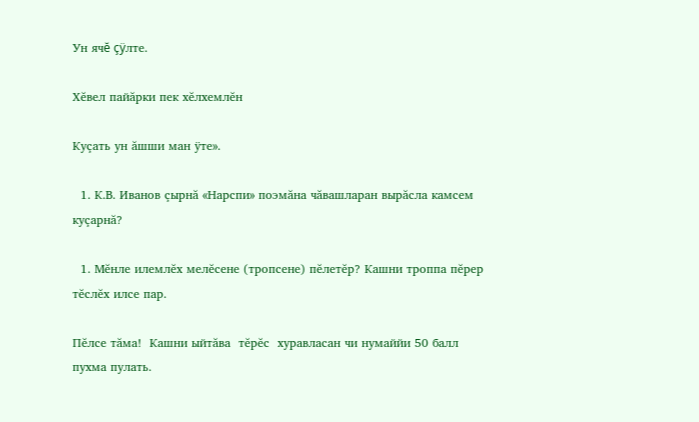Ун ячĕ çÿлте.

Хĕвел пайăрки пек хĕлхемлĕн

Куçать ун ăшши ман ÿте».

  1. К.В. Иванов çырнă «Нарспи» поэмăна чăвашларан вырăсла камсем куçарнă?

  1. Мĕнле илемлĕх мелĕсене (тропсене) пĕлетĕр? Кашни троппа пĕрер тĕслĕх илсе пар.

Пĕлсе тăма!  Кашни ыйтăва  тĕрĕс  хуравласан чи нумаййи 50 балл пухма пулать.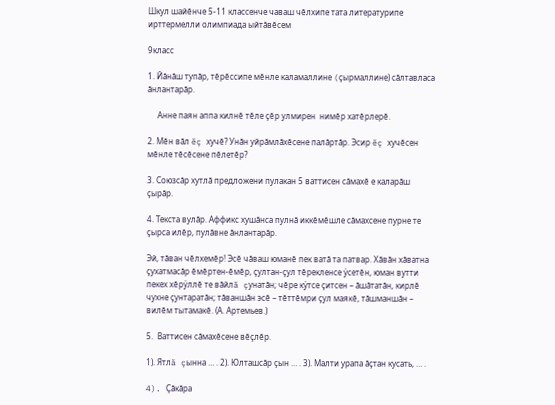Шкул шайĕнче 5-11 классенче чаваш чĕлхипе тата литературипе ирттермелли олимпиада ыйтăвĕсем

9класс

1. Йăнăш тупăр, тĕрĕссипе мĕнле каламаллине (çырмаллине) сăлтавласа ăнлантарăр.

     Анне паян аппа килнĕ тĕле çĕр улмирен  нимĕр хатĕрлерĕ.

2. Мĕн вăл ĕç хучĕ? Унăн уйрăмлăхĕсене палăртăр. Эсир ĕç хучĕсен мĕнле тĕсĕсене пĕлетĕр?

3. Союзсăр хутлă предложени пулакан 5 ваттисен сăмахĕ е каларăш çырăр.

4. Текста вулăр. Аффикс хушăнса пулнă иккĕмĕшле сăмахсене пурне те çырса илĕр, пулăвне ăнлантарăр.

Эй, тăван чĕлхемĕр! Эсĕ чăваш юманĕ пек ватă та патвар. Хăвăн хăватна çухатмасăр ĕмĕртен-ĕмĕр, çултан-çул тĕрекленсе ÿсетĕн, юман вутти пекех хĕрÿллĕ те вăйлă çунатăн; чĕре кÿтсе çитсен – ăшăтатăн, кирлĕ чухне çунтаратăн; тăваншăн эсĕ – тĕттĕмри çул маякĕ, тăшманшăн – вилĕм тытамакĕ. (А. Артемьев.)

5.  Ваттисен сăмахĕсене вĕçлĕр.

1). Ятлă çынна … . 2). Юлташсăр çын … . 3). Малти урапа ăçтан кусать, … .

4). Çăкăра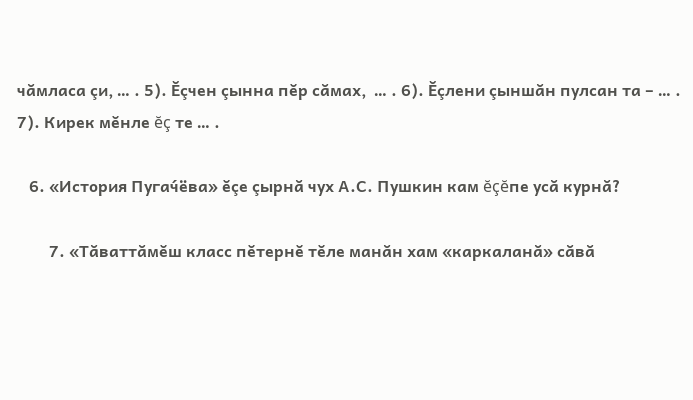чăмласа çи, … . 5). Ĕçчен çынна пĕр сăмах,  … . 6). Ĕçлени çыншăн пулсан та – … . 7). Кирек мĕнле ĕç те … .

   6. «История Пугач́ёва» ĕçе çырнă чух А.С. Пушкин кам ĕçĕпе усă курнă?

        7. «Тăваттăмĕш класс пĕтернĕ тĕле манăн хам «каркаланă» сăвă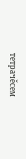тетрачĕсем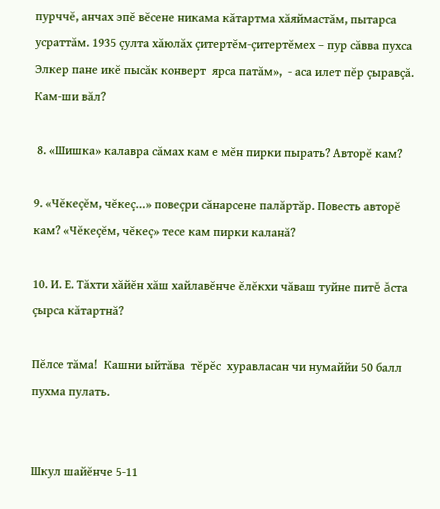пурччĕ, анчах эпĕ вĕсене никама кăтартма хăяймастăм, пытарса усраттăм. 1935 çулта хăюлăх çитертĕм-çитертĕмех – пур сăвва пухса Элкер пане икĕ пысăк конверт  ярса патăм»,  - аса илет пĕр çыравçă. Кам-ши вăл?

 8. «Шишка» калавра сăмах кам е мĕн пирки пырать? Авторĕ кам?

9. «Чĕкеçĕм, чĕкеç…» повеçри сăнарсене палăртăр. Повесть авторĕ кам? «Чĕкеçĕм, чĕкеç» тесе кам пирки каланă?

10. И. Е. Тăхти хăйĕн хăш хайлавĕнче ĕлĕкхи чăваш туйне питĕ ăста çырса кăтартнă?

Пĕлсе тăма!  Кашни ыйтăва  тĕрĕс  хуравласан чи нумаййи 50 балл пухма пулать.


Шкул шайĕнче 5-11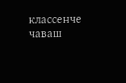классенче чаваш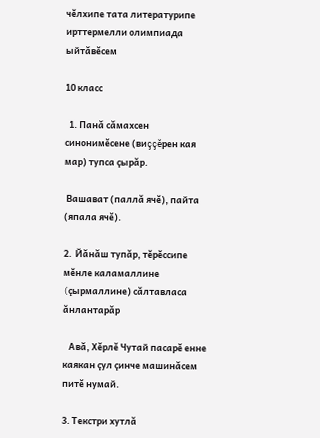чĕлхипе тата литературипе ирттермелли олимпиада ыйтăвĕсем

10 класс

  1. Панă сăмахсен синонимĕсене (виççĕрен кая мар) тупса çырăр.

 Вашават (паллă ячĕ), пайта (япала ячĕ).

2.  Йăнăш тупăр, тĕрĕссипе мĕнле каламаллине (çырмаллине) сăлтавласа ăнлантарăр

   Авă, Хĕрлĕ Чутай пасарĕ енне каякан çул çинче машинăсем питĕ нумай.

3. Текстри хутлă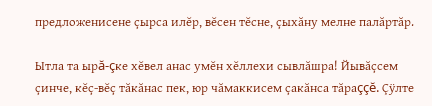предложенисене çырса илĕр, вĕсен тĕсне, çыхăну мелне палăртăр.

Ытла та ырă-çке хĕвел анас умĕн хĕллехи сывлăшра! Йывăçсем çинче, кĕç-вĕç тăкăнас пек, юр чăмаккисем çакăнса тăраççĕ. Çÿлте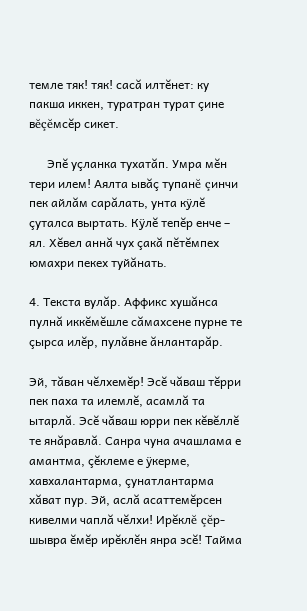темле тяк! тяк! сасă илтĕнет: ку пакша иккен, туратран турат çине вĕçĕмсĕр сикет.

      Эпĕ уçланка тухатăп. Умра мĕн тери илем! Аялта ывăç тупанĕ çинчи пек айлăм сарăлать, унта кÿлĕ çуталса выртать. Кÿлĕ тепĕр енче – ял. Хĕвел аннă чух çакă пĕтĕмпех юмахри пекех туйăнать.

4. Текста вулăр. Аффикс хушăнса пулнă иккĕмĕшле сăмахсене пурне те çырса илĕр, пулăвне ăнлантарăр.

Эй, тăван чĕлхемĕр! Эсĕ чăваш тĕрри пек паха та илемлĕ, асамлă та ытарлă. Эсĕ чăваш юрри пек кĕвĕллĕ те янăравлă. Санра чуна ачашлама е амантма, çĕклеме е ÿкерме, хавхалантарма, çунатлантарма хăват пур. Эй, аслă асаттемĕрсен кивелми чаплă чĕлхи! Ирĕклĕ çĕр-шывра ĕмĕр ирĕклĕн янра эсĕ! Тайма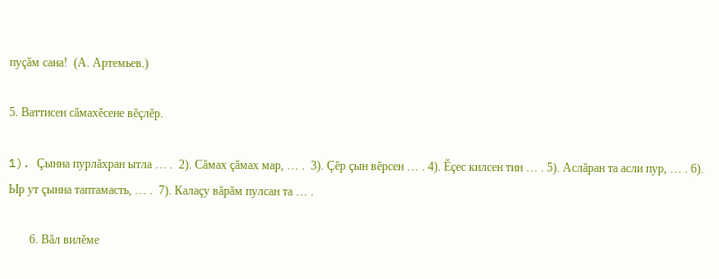пуçăм сана!  (А. Артемьев.)

5. Ваттисен сăмахĕсене вĕçлĕр.

1). Çынна пурлăхран ытла … .  2). Сăмах çăмах мар, … .  3). Çĕр çын вĕрсен … . 4). Ĕçес килсен тин … . 5). Аслăран та асли пур, … . 6). Ыр ут çынна таптамасть, … .  7). Калаçу вăрăм пулсан та … .

       6. Вăл вилĕме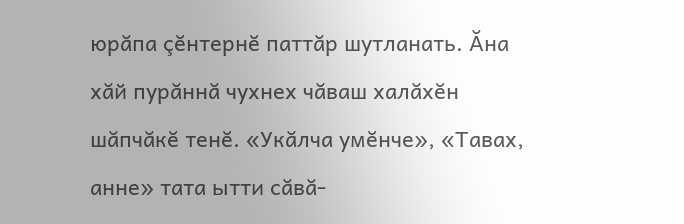юрăпа çĕнтернĕ паттăр шутланать. Ăна хăй пурăннă чухнех чăваш халăхĕн шăпчăкĕ тенĕ. «Укăлча умĕнче», «Тавах, анне» тата ытти сăвă-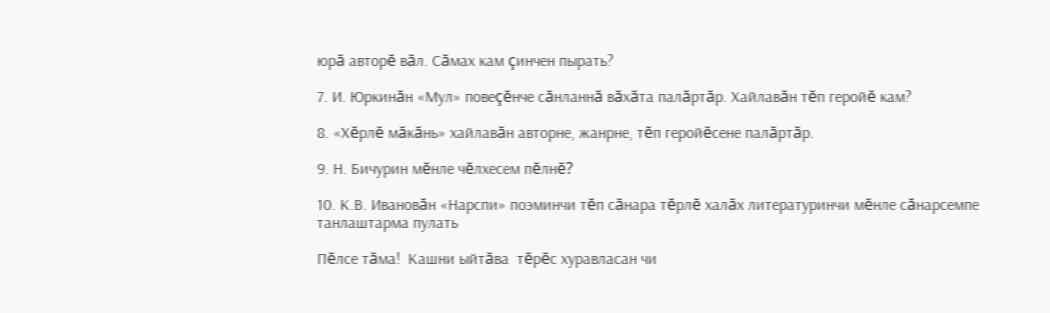юрă авторĕ вăл. Сăмах кам çинчен пырать?

7. И. Юркинăн «Мул» повеçĕнче сăнланнă вăхăта палăртăр. Хайлавăн тĕп геройĕ кам?

8. «Хĕрлĕ мăкăнь» хайлавăн авторне, жанрне, тĕп геройĕсене палăртăр.

9. Н. Бичурин мĕнле чĕлхесем пĕлнĕ?

10. К.В. Ивановăн «Нарспи» поэминчи тĕп сăнара тĕрлĕ халăх литературинчи мĕнле сăнарсемпе танлаштарма пулать

Пĕлсе тăма!  Кашни ыйтăва  тĕрĕс хуравласан чи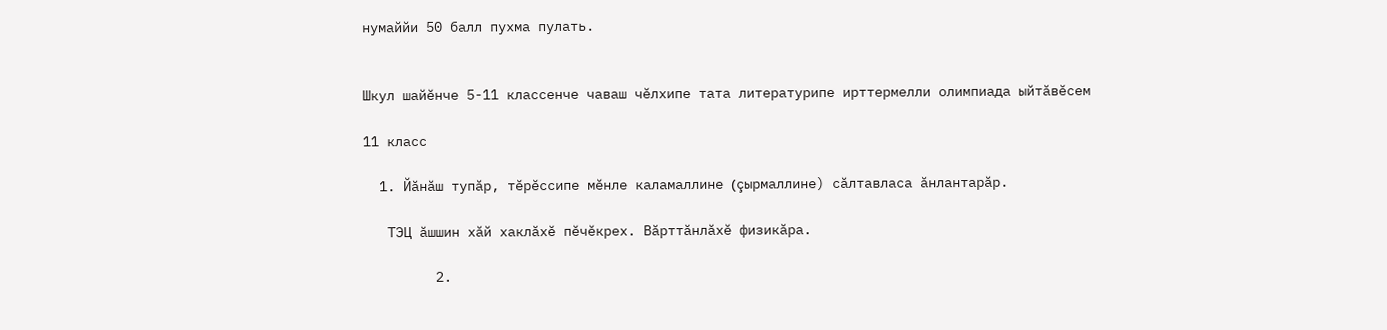нумаййи 50 балл пухма пулать.


Шкул шайĕнче 5-11 классенче чаваш чĕлхипе тата литературипе ирттермелли олимпиада ыйтăвĕсем

11 класс

  1. Йăнăш тупăр, тĕрĕссипе мĕнле каламаллине (çырмаллине) сăлтавласа ăнлантарăр.

   ТЭЦ ăшшин хăй хаклăхĕ пĕчĕкрех. Вăрттăнлăхĕ физикăра.

         2.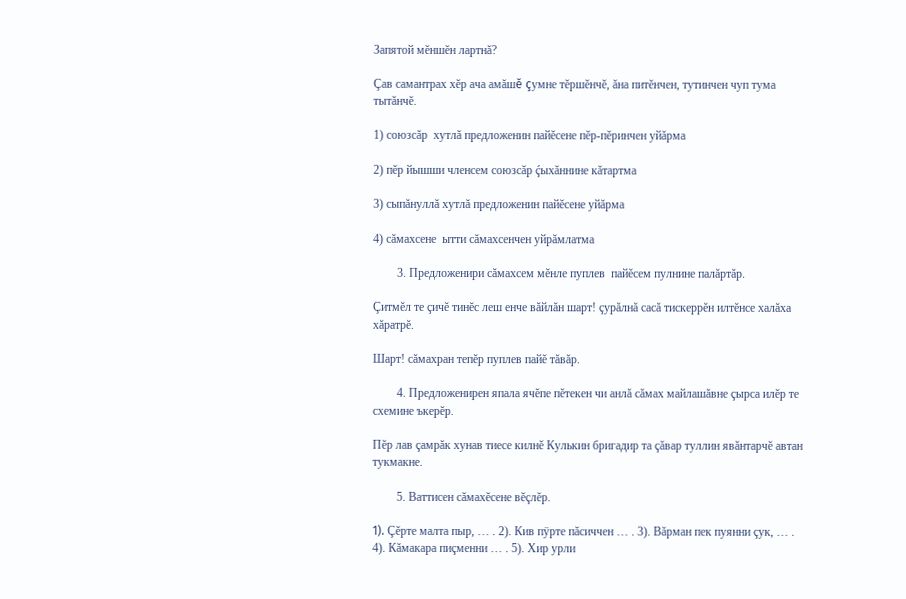Запятой мĕншĕн лартнă?

Çав самантрах хĕр ача амăшĕ çумне тĕршĕнчĕ, ăна питĕнчен, тутинчен чуп тума тытăнчĕ.

1) союзсăр  хутлă предложенин пайĕсене пĕр-пĕринчен уйăрма

2) пĕр йышши членсем союзсăр ḉыхăннине кăтартма

3) сыпăнуллă хутлă предложенин пайĕсене уйăрма

4) сăмахсене  ытти сăмахсенчен уйрăмлатма

        3. Предложенири сăмахсем мĕнле пуплев  пайĕсем пулнине палăртăр.

Çитмĕл те çичĕ тинĕс леш енче вăйлăн шарт! çурăлнă сасă тискеррĕн илтĕнсе халăха хăратрĕ.

Шарт! сăмахран тепĕр пуплев пайĕ тăвăр.

        4. Предложенирен япала ячĕпе пĕтекен чи анлă сăмах майлашăвне çырса илĕр те схемине ъкерĕр.

Пĕр лав çамрăк хунав тиесе килнĕ Кулькин бригадир та çăвар туллин явăнтарчĕ автан тукмакне.

        5. Ваттисен сăмахĕсене вĕçлĕр.

1). Çĕрте малта пыр, … . 2). Кив пÿрте пăсиччен … . 3). Вăрман пек пуянни çук, … . 4). Кăмакара пиçменни … . 5). Хир урли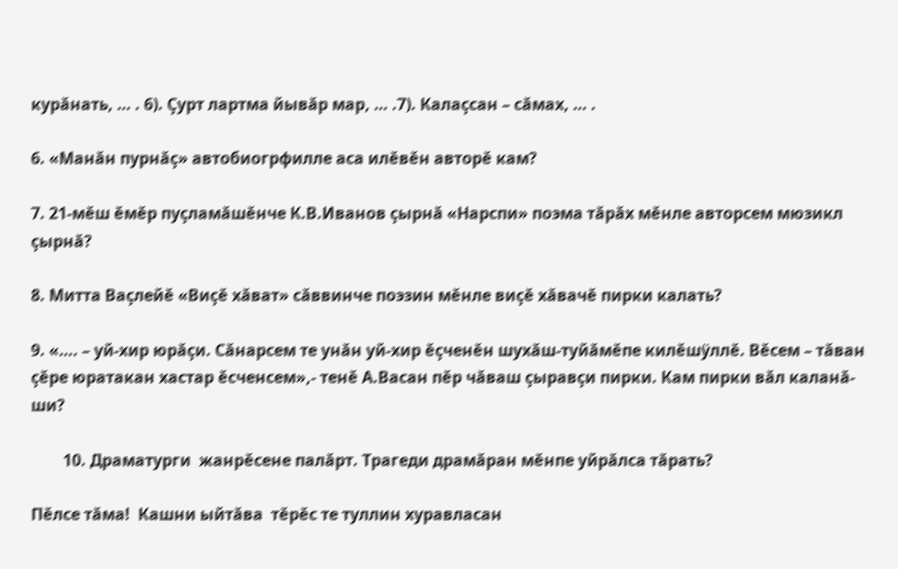курăнать, … . 6). Çурт лартма йывăр мар, … .7). Калаçсан – сăмах, … .

6. «Манăн пурнăç» автобиогрфилле аса илĕвĕн авторĕ кам?

7. 21-мĕш ĕмĕр пуçламăшĕнче К.В.Иванов çырнă «Нарспи» поэма тăрăх мĕнле авторсем мюзикл çырнă?

8. Митта Ваçлейĕ «Виçĕ хăват» сăввинче поэзин мĕнле виçĕ хăвачĕ пирки калать?

9. «…. – уй-хир юрăçи. Сăнарсем те унăн уй-хир ĕçченĕн шухăш-туйăмĕпе килĕшÿллĕ. Вĕсем – тăван çĕре юратакан хастар ĕсченсем»,- тенĕ А.Васан пĕр чăваш çыравçи пирки. Кам пирки вăл каланă-ши?

        10. Драматурги  жанрĕсене палăрт. Трагеди драмăран мĕнпе уйрăлса тăрать?

Пĕлсе тăма!  Кашни ыйтăва  тĕрĕс те туллин хуравласан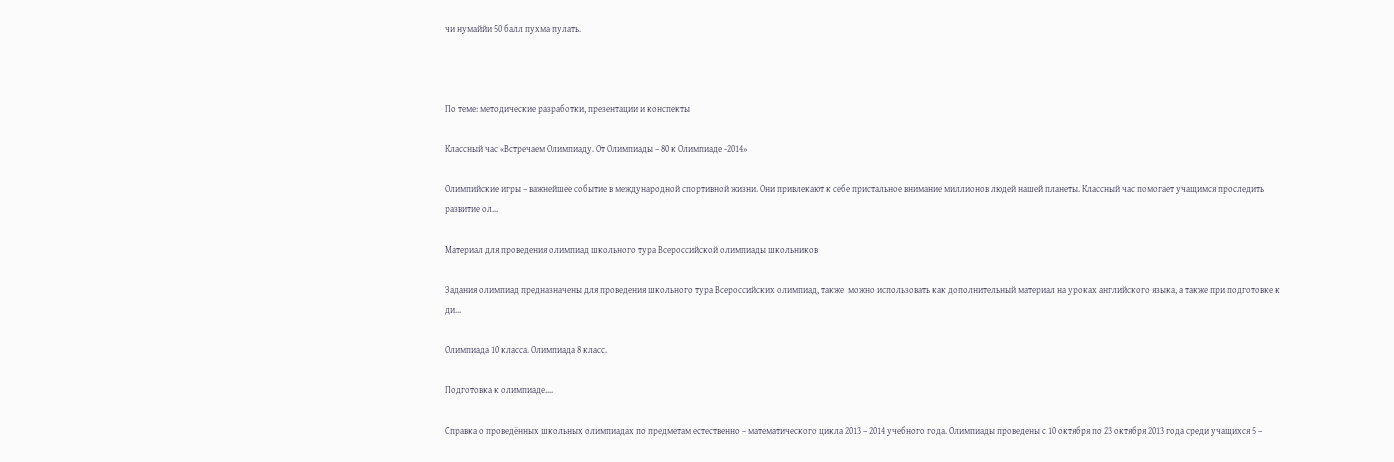чи нумаййи 50 балл пухма пулать.



По теме: методические разработки, презентации и конспекты

Классный час «Встречаем Олимпиаду. От Олимпиады – 80 к Олимпиаде -2014»

Олимпийские игры – важнейшее событие в международной спортивной жизни. Они привлекают к себе пристальное внимание миллионов людей нашей планеты. Классный час помогает учащимся проследить развитие ол...

Материал для проведения олимпиад школьного тура Всероссийской олимпиады школьников

Задания олимпиад предназначены для проведения школьного тура Всероссийских олимпиад, также  можно использовать как дополнительный материал на уроках английского языка, а также при подготовке к ди...

Олимпиада 10 класса. Олимпиада 8 класс.

Подготовка к олимпиаде....

Справка о проведённых школьных олимпиадах по предметам естественно – математического цикла 2013 – 2014 учебного года. Олимпиады проведены с 10 октября по 23 октября 2013 года среди учащихся 5 –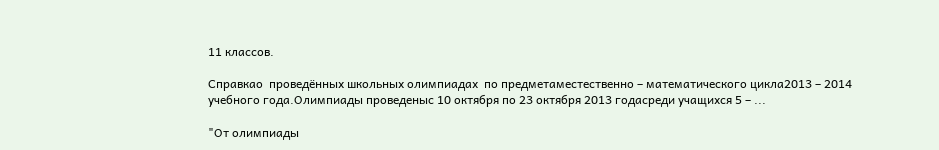11 классов.

Справкао  проведённых школьных олимпиадах  по предметаместественно – математического цикла2013 – 2014 учебного года.Олимпиады проведеныс 10 октября по 23 октября 2013 годасреди учащихся 5 – ...

"От олимпиады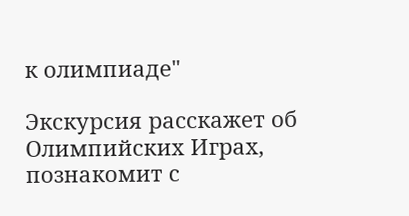к олимпиаде"

Экскурсия расскажет об Олимпийских Играх, познакомит с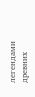легендами древних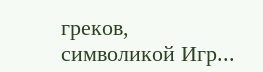греков, символикой Игр...